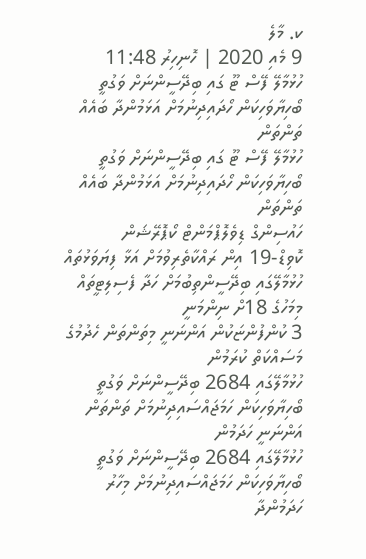ކ. މާލެ
9 މެއި 2020 | ހޮނިހިރު 11:48
ހުޅުމާލޭ ފޭސް ޓޫ ގައި ބިދޭސީންނަށް ވަގުތީ ބޯހިޔާވަހިކަން ހޯދައިދިނުމަށް އަޅަމުންދާ ބައެއް ތަންތަން
ހުޅުމާލޭ ފޭސް ޓޫ ގައި ބިދޭސީންނަށް ވަގުތީ ބޯހިޔާވަހިކަން ހޯދައިދިނުމަށް އަޅަމުންދާ ބައެއް ތަންތަން
ހައުސިންގް ޑިވެލޮޕްމަންޓް ކޯޕޮރޭޝަން
ކޮވިޑް-19 އިން ރައްކާތެރިވުމަށް އަޅާ ފިޔަވަޅުތައް
ހުޅުމާލޭގައި ބިދޭސީންތިބުމަށް ހަދާ ފެސިލިޓީތައް މިމަހުގެ 18ށް ނިންމަނީ
3 ކުންފުންޏަކުން އަންނަނީ މިތަންތަން ހެދުމުގެ މަސައްކަތް ކުރަމުން
ހުޅުމާލޭގައި 2684 ބިދޭސީންނަށް ވަގުތީ ބޯހިޔާވަހިކަން ހަމަޖައްސައިދިނުމަށް ތަންތަން އަންނަނީ ހަދަމުން
ހުޅުމާލޭގައި 2684 ބިދޭސީންނަށް ވަގުތީ ބޯހިޔާވަހިކަން ހަމަޖައްސައިދިނުމަށް މިހާރު ހަދަމުންދާ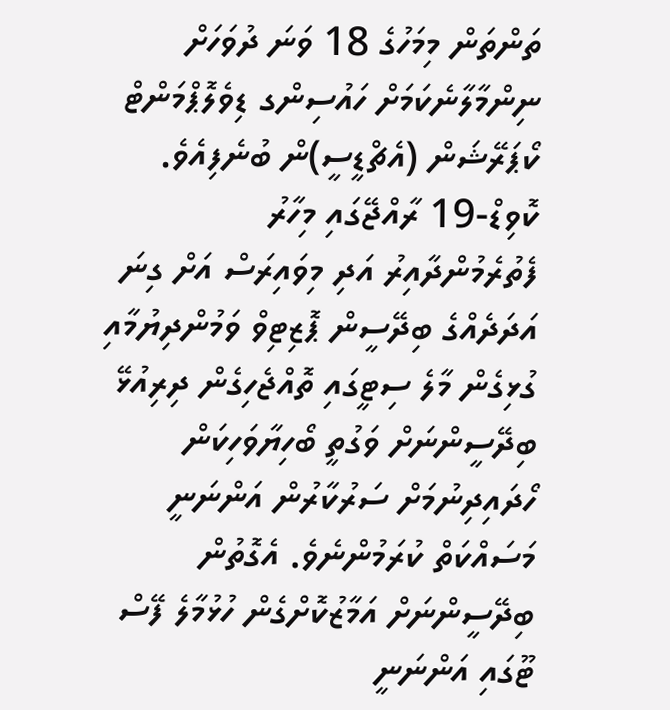ތަންތަން މިމަހުގެ 18 ވަނަ ދުވަހަށް ނިންމާލާނެކަމަށް ހައުސިންގ ޑިވެލޮޕްމަންޓް ކޯޕަރޭޝަން (އެޗްޑީސީ)ން ބުނެފިއެވެ.
ކޮވިޑް-19 ރާއްޖޭގައި މިހާރު ފެތުރެމުންދާއިރު އަދި މިވައިރަސް އަށް ގިނަ އަދަދެއްގެ ބިދޭސީން ޕޮޒިޓިވް ވަމުންދިޔުމާއި ގުޅިގެން މާލެ ސިޓީގައި ތޮއްޖެހިގެން ދިރިއުޅޭ ބިދޭސީންނަށް ވަގުތީ ބޯހިޔާވަހިކަން ހޯދައިދިނުމަށް ސަރުކާރުން އަންނަނީ މަސައްކަތް ކުރަމުންނެވެ. އެގޮތުން ބިދޭސީންނަށް އަމާޒުކޮށްގެން ހުޅުމާލެ ފޭސް ޓޫގައި އަންނަނީ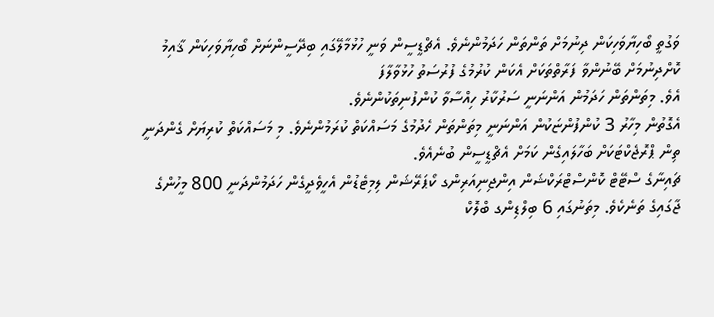ވަގުތީ ބޯހިޔާވަހިކަން ދިނުމަށް ތަންތަން ހަދަމުންނެވެ. އެޗްޑީސީން ވަނީ ހުޅުމާލޭގައި ބިދޭސީންނަށް ބޯހިޔާވަހިކަން ޤާއިމު ކޮށްދިނުމަށް ބޭނުންވާ ފަރާތްތަކަށް އެކަން ކުރުމުގެ ފުރުސަތު ހުޅުވާލާފަ
އެވެ. މިތަންތަން ހަދަމުން އަންނަނީ ސަރުކާރު ހިއްސާވާ ކުންފުނިތަކުންނެވެ.
އެގޮތުން މިހާރު 3 ކުންފުންޏަކުން އަންނަނީ މިތަންތަން ހެދުމުގެ މަސައްކަތް ކުރަމުންނެވެ. މި މަސައްކަތް ކުރިޔަށް ގެންދަނީ ތިން ޕްރޮޖެކްޓަކަށް ބަހާލައިގެން ކަމަށް އެޗްޑީސީން ބުނެއެވެ.
ޗައިނާގެ ސްޓޭޓް ކޮންސްޓްރަކްޝަން އިންޖިނިއަރިންގ ކޯޕަރޭޝަން ލިމިޓެޑުން އެހީވެދީގެން ހަދަމުންދަނީ 800 މީހުންގެ ޖާގައިގެ ތަނެކެވެ. މިތަނުގައި 6 ބިލްޑިންގ ބްލޮކް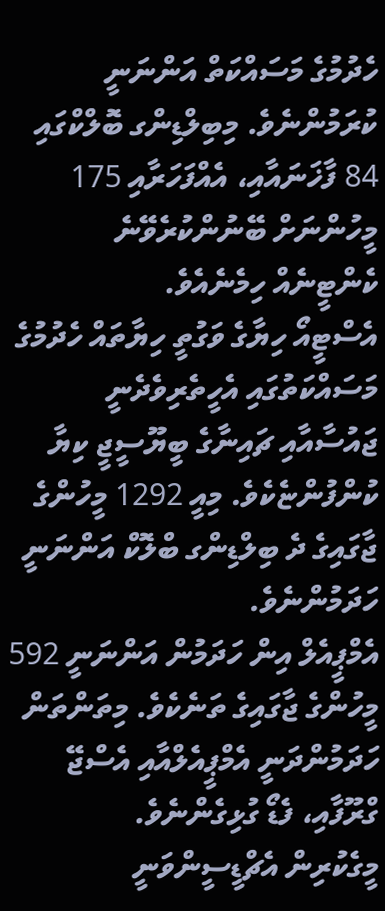ހެދުމުގެ މަސައްކަތް އަންނަނީ ކުރަމުންނެވެ. މިބިލްޑިންގ ބޮލްކްގައި 84 ފާޚަނައާއި، އެއްފަހަރާއި 175 މީހުންނަށް ބޭނުންކުރެވޭނެ ކެންޓީނެއް ހިމެނެއެވެ.
އެސްޓީއޯ ހިޔާގެ ވަގުތީ ހިޔާތައް ހެދުމުގެ މަސައްކަތުގައި އެހީތެރިވެދެނީ ޖައުސާއާއި ޗައިނާގެ ބީޔޫސީޖީ ކިޔާ ކުންފުންޏެކެވެ. މިއީ 1292 މީހުންގެ ޖާގައިގެ ދެ ބިލްޑިންގ ބްލޮކް އަންނަނީ ހަދަމުންނެވެ.
އެމްޕީއެލް އިން ހަދަމުން އަންނަނީ 592 މީހުންގެ ޖާގައިގެ ތަނެކެވެ. މިތަންތަން ހަދަމުންދަނީ އެމްޕީއެލްއާއި އެސްޖޭ ގްރޫފާއި، ފެޑޯ ގުޅިގެންނެވެ.
މީގެކުރިން އެޗްޑީސީންވަނީ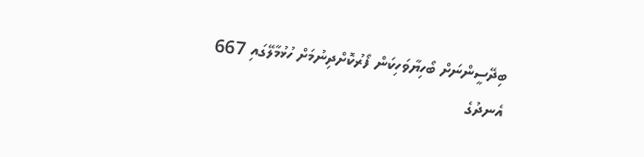ބިދޭސީންނަށް ބޯހިޔާވަހިކަން ފޯރުކޮށްދިނުމަށް ހުޅުމާލޭގައި 667 އެނދުގެ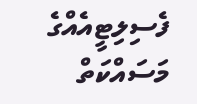ފެސިލިޓީއެއްގެ މަސައްކަތް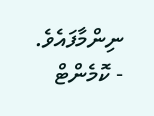ނިންމާފައެވެ.
- ކޮމެންޓް